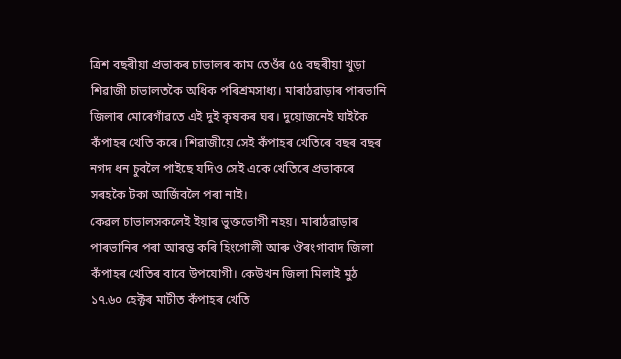ত্ৰিশ বছৰীয়া প্ৰভাকৰ চাভালৰ কাম তেওঁৰ ৫৫ বছৰীয়া খুড়া শিৱাজী চাভালতকৈ অধিক পৰিশ্ৰমসাধ্য। মাৰাঠৱাড়াৰ পাৰভানি জিলাৰ মোৰেগাঁৱতে এই দুই কৃষকৰ ঘৰ। দুয়োজনেই ঘাইকৈ কঁপাহৰ খেতি কৰে। শিৱাজীয়ে সেই কঁপাহৰ খেতিৰে বছৰ বছৰ নগদ ধন চুবলৈ পাইছে যদিও সেই একে খেতিৰে প্ৰভাকৰে সৰহকৈ টকা আৰ্জিবলৈ পৰা নাই।
কেৱল চাভালসকলেই ইয়াৰ ভুক্তভোগী নহয়। মাৰাঠৱাড়াৰ পাৰভানিৰ পৰা আৰম্ভ কৰি হিংগোলী আৰু ঔৰংগাবাদ জিলা কঁপাহৰ খেতিৰ বাবে উপযোগী। কেউখন জিলা মিলাই মুঠ ১৭.৬০ হেক্টৰ মাটীত কঁপাহৰ খেতি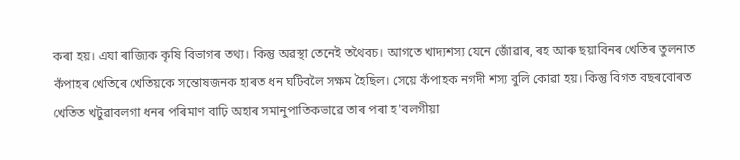কৰা হয়। এযা ৰাজ্যিক কৃষি বিভাগৰ তথ্য। কিন্তু অৱস্থা তেনেই তথৈবচ। আগতে খাদ্যশস্য যেনে জোঁৱাৰ, ৰহ আৰু ছয়াবিনৰ খেতিৰ তুলনাত কঁপাহৰ খেতিৰে খেতিয়কে সন্তোষজনক হাৰত ধন ঘটিবলৈ সক্ষম হৈছিল। সেয়ে কঁপাহক নগদী শস্য বুলি কোৱা হয়। কিন্তু বিগত বছৰবোৰত খেতিত খটুৱাবলগা ধনৰ পৰিমাণ বাঢ়ি অহাৰ সমানুপাতিকভাৱে তাৰ পৰা হ'বলগীয়া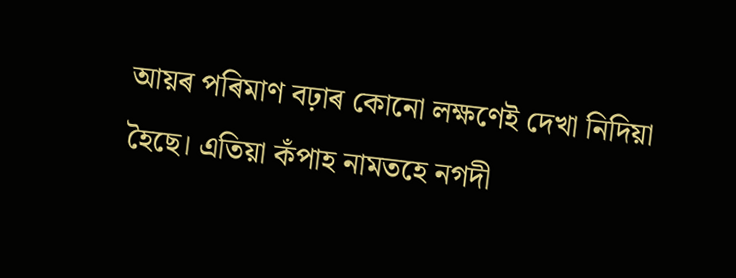আয়ৰ পৰিমাণ বঢ়াৰ কোনো লক্ষণেই দেখা নিদিয়া হৈছে। এতিয়া কঁপাহ নামতহে নগদী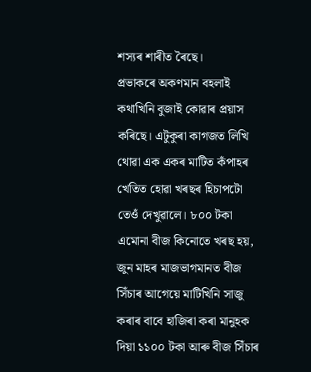শস্যৰ শাৰীত ৰৈছে।
প্ৰভাকৰে অকণমান বহলাই কথাখিনি বুজাই কোৱাৰ প্ৰয়াস কৰিছে। এটুকুৰা কাগজত লিখি থোৱা এক একৰ মাটিত কঁপাহৰ খেতিত হোৱা খৰছৰ হিচাপটো তেওঁ দেখুৱালে। ৮০০ টকা এমোনা বীজ কিনোতে খৰছ হয়, জুন মাহৰ মাজভাগমানত বীজ সিঁচাৰ আগেয়ে মাটিখিনি সাজু কৰাৰ বাবে হাজিৰা কৰা মানুহক দিয়া ১১০০ টকা আৰু বীজ সিঁচাৰ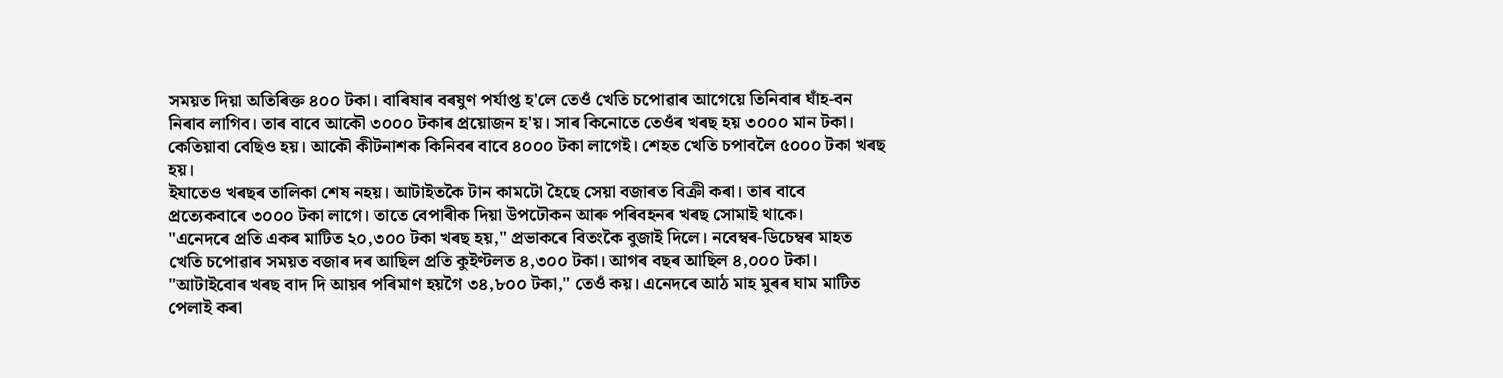সময়ত দিয়া অতিৰিক্ত ৪০০ টকা। বাৰিষাৰ বৰষুণ পৰ্যাপ্ত হ'লে তেওঁ খেতি চপোৱাৰ আগেয়ে তিনিবাৰ ঘাঁহ-বন নিৰাব লাগিব। তাৰ বাবে আকৌ ৩০০০ টকাৰ প্ৰয়োজন হ'য়। সাৰ কিনোতে তেওঁৰ খৰছ হয় ৩০০০ মান টকা। কেতিয়াবা বেছিও হয়। আকৌ কীটনাশক কিনিবৰ বাবে ৪০০০ টকা লাগেই। শেহত খেতি চপাবলৈ ৫০০০ টকা খৰছ হয়।
ইযাতেও খৰছৰ তালিকা শেষ নহয়। আটাইতকৈ টান কামটো হৈছে সেয়া বজাৰত বিক্ৰী কৰা। তাৰ বাবে প্ৰত্যেকবাৰে ৩০০০ টকা লাগে। তাতে বেপাৰীক দিয়া উপঢৌকন আৰু পৰিবহনৰ খৰছ সোমাই থাকে।
"এনেদৰে প্ৰতি একৰ মাটিত ২০,৩০০ টকা খৰছ হয়," প্ৰভাকৰে বিতংকৈ বুজাই দিলে। নবেম্বৰ-ডিচেম্বৰ মাহত খেতি চপোৱাৰ সময়ত বজাৰ দৰ আছিল প্ৰতি কুইণ্টলত ৪,৩০০ টকা। আগৰ বছৰ আছিল ৪,০০০ টকা। "আটাইবোৰ খৰছ বাদ দি আয়ৰ পৰিমাণ হয়গৈ ৩৪,৮০০ টকা," তেওঁ কয়। এনেদৰে আঠ মাহ মুৰৰ ঘাম মাটিত পেলাই কৰা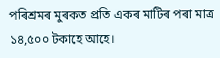পৰিশ্ৰমৰ মুৰকত প্ৰতি একৰ মাটিৰ পৰা মাত্ৰ ১৪,৫০০ টকাহে আহে।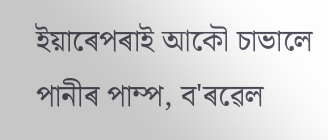ইয়াৰেপৰাই আকৌ চাভালে পানীৰ পাম্প, ব'ৰৱেল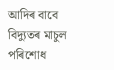আদিৰ বাবে বিদ্যুতৰ মাচুল পৰিশোধ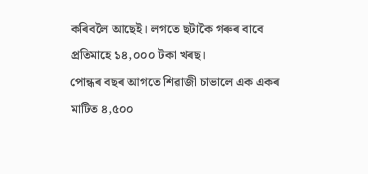কৰিবলৈ আছেই। লগতে ছটাকৈ গৰুৰ বাবে প্ৰতিমাহে ১৪,০০০ টকা খৰছ।
পোন্ধৰ বছৰ আগতে শিৱাজী চাভালে এক একৰ মাটিত ৪,৫০০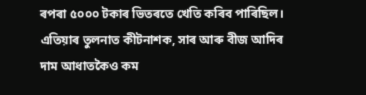ৰপৰা ৫০০০ টকাৰ ভিতৰতে খেতি কৰিব পাৰিছিল। এতিয়াৰ তুলনাত কীটনাশক, সাৰ আৰু বীজ আদিৰ দাম আধাতকৈও কম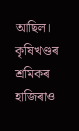আছিল। কৃষিখণ্ডৰ শ্ৰমিকৰ হাজিৰাও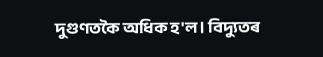দুগুণতকৈ অধিক হ'ল। বিদ্যুতৰ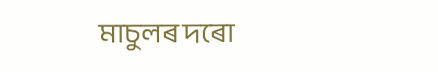মাচুলৰ দৰো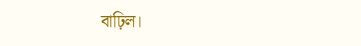বাঢ়িল।